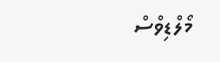މޯލްޑިވްސް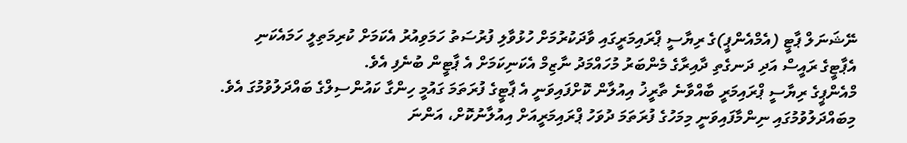ނޭޝަނަލް ޕާޓީ (އެމްއެންޕީ)ގެ ރިޔާސީ ޕްރައިމަރީގައި ވާދަކުރުމަށް ހުޅުވާލި ފުރުސަތު ހަމަވިއުރު އެކަމަށް ކުރިމަތިލީ ހަމައެކަނި އެޕާޓީގެ ރައީސް އަދި ދަނގެތި ދާއިރާގެ މެންބަރު މުހައްމަދު ނާޒިމް އެކަނިކަމަށް އެ ޕާޓީން ބުނެފި އެވެ.
މްއެންޕީގެ ރިޔާސީ ޕްރައިމަރީ ބާއްވާނެ ތާރީޚު އިއުލާން ކޮށްފައިވަނީ އެ ޕާޓީގެ ފުރަތަމަ ގައުމީ ހިންގާ ކައުންސިލްގެ ބައްދަލުވުމުގަ އެވެ. މިބައްދަލުވުމުގައި ނިންމާފައިވަނީ މިމަހުގެ ފުރަތަމަ ދުވަހު ޕްރައިމަރީއަށް އިއުލާނުކޮށް، އަންނަ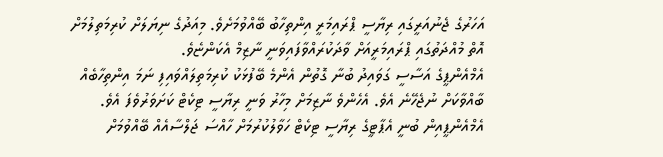އަހަރުގެ ޖެނުއަރީގައި ރިޔާސީ ޕްރައިމަރީ އިންތިހާބު ބޭއްވުމަށެވެ. މިއަދުގެ ނިޔަލަށް ކުރިމަތިލުމަށް އޮތް މުއްދަތުގައި ޕްރައިމަރީއަށް ވާދަކުރައްވާފައިވަނީ ނާޒިމް އެކަންޏެވެ.
އެމްއެންޕީގެ އަސާސީ ގަވައިދު ބުނާ ގޮތުން އެންމެ ބޭފުޅަކު ކުރިމަތިލައްވައިފި ނަމަ އިންތިހާބެއް ބާއްވާކަށް ނުޖެހޭނެ އެވެ. އެހެންވެ ނާޒިމަށް މިހާރު ވަނީ ރިޔާސީ ޓިކެޓް ކަށަވަރުވެފަ އެވެ.
އެމްއެންޕީއިން ބުނީ އެޕާޓީގެ ރިޔާސީ ޓިކެޓް ހަވާލުކުރުމަށް ހާއްސަ ޖަލްސާއެއް ބޭއްވުމަށް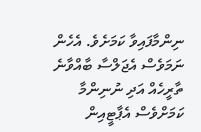ނިންމާފައިވާ ކަމަށެވެ. އެހެން ނަމަވެސް އެޖަލްސާ ބާއްވާނެ ތާރީހެއް އަދި ނުނިންމާ ކަމަށްވެސް އެޕާޓީއިން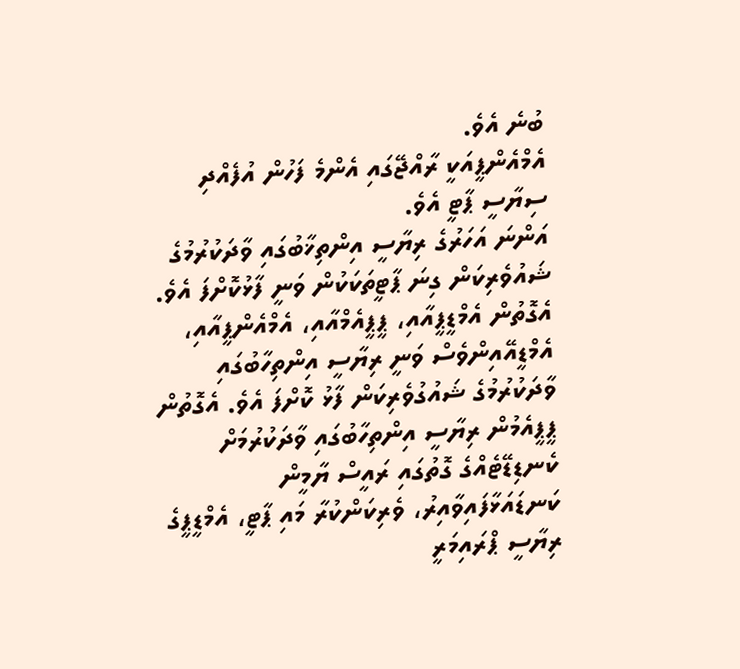ބުނެ އެވެ.
އެމްއެންޕީއަކީ ރާއްޖޭގައި އެންމެ ފަހުން އުފެއްދި ސިޔާސީ ޕާޓީ އެވެ.
އަންނަ އަހަރުގެ ރިޔާސީ އިންތިޚާބުގައި ވާދަކުރުމުގެ ޝައުވެރިކަން ގިނަ ޕާޓީތަކަކުން ވަނީ ފާޅުކޮށްފަ އެވެ. އެގޮތުން އެމްޑީޕީއާއި، ޕީޕީއެމްއާއި، އެމްއެންޕީއާއި، އެމްޑީއޭއިންވެސް ވަނީ ރިޔާސީ އިންތިހާބުގައި ވާދަކުރުމުގެ ޝައުގުވެރިކަން ފާޅު ކޮށްފަ އެވެ. އެގޮތުން ޕީޕީއެމުން ރިޔާސީ އިންތިހާބުގައި ވާދަކުރުމަށް ކެނޑިޑޭޓެއްގެ ގޮތުގައި ރައީސް ޔާމީން ކަނޑައަޅާފައިވާއިރު، ވެރިކަންކުރާ މައި ޕާޓީ، އެމްޑީޕީގެ ރިޔާސީ ޕްރައިމަރީ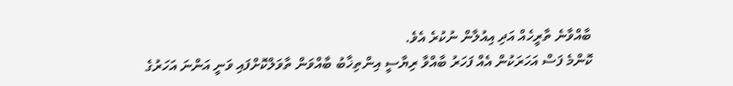ބާއްވާނެ ތާރީހެއް އަދި އިއުލާން ނުކުރެ އެވެ.
ކޮންމެ ފަސް އަހަރަކުން އެއް ފަހަރު ބާއްވާ ރިޔާސީ އިންތިޚާބު ބާއްވަން ތާވަލްކޮށްފައި ވަނީ އަންނަ އަހަރުގެ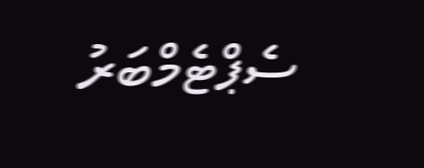ސެޕްޓެމްބަރު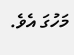މަހުގަ އެވެ.